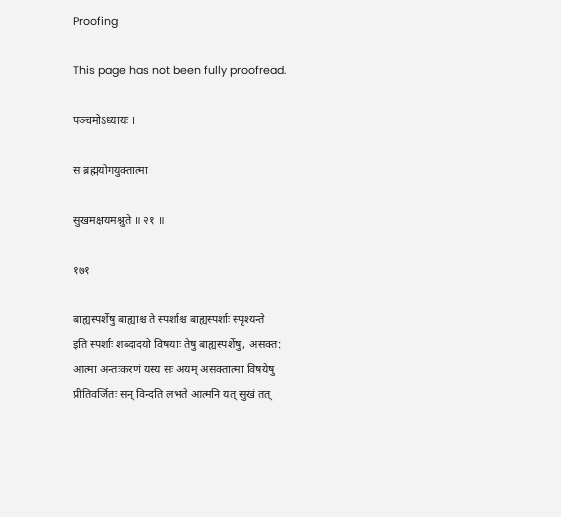Proofing

This page has not been fully proofread.

पञ्चमोऽध्यायः ।

स ब्रह्मयोगयुक्तात्मा

सुखमक्षयमश्नुते ॥ २१ ॥

१७१

बाह्यस्पर्शेषु बाह्याश्च ते स्पर्शाश्च बाह्यस्पर्शाः स्पृश्यन्ते
इति स्पर्शाः शब्दादयो विषयाः तेषु बाह्यस्पर्शेषु, असक्त:
आत्मा अन्तःकरणं यस्य सः अयम् असक्तात्मा विषयेषु
प्रीतिवर्जितः सन् विन्दति लभते आत्मनि यत् सुखं तत्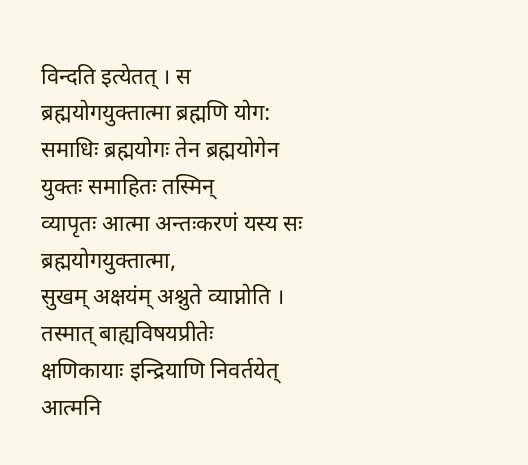विन्दति इत्येतत् । स ब्रह्मयोगयुक्तात्मा ब्रह्मणि योग:
समाधिः ब्रह्मयोगः तेन ब्रह्मयोगेन युक्तः समाहितः तस्मिन्
व्यापृतः आत्मा अन्तःकरणं यस्य सः ब्रह्मयोगयुक्तात्मा,
सुखम् अक्षयंम् अश्नुते व्याप्नोति । तस्मात् बाह्यविषयप्रीतेः
क्षणिकायाः इन्द्रियाणि निवर्तयेत् आत्मनि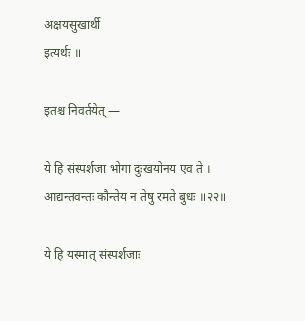अक्षयसुखार्थी
इत्यर्थः ॥

इतश्च निवर्तयेत् —

ये हि संस्पर्शजा भोगा दुःखयोनय एव ते ।
आद्यन्तवन्तः कौन्तेय न तेषु रमते बुधः ॥२२॥

ये हि यस्मात् संस्पर्शजाः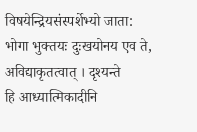विषयेन्द्रियसंस्पर्शेभ्यो जाता:
भोगा भुक्तयः दुःखयोनय एव ते, अविद्याकृतत्वात् । दृश्यन्ते
हि आध्यात्मिकादीनि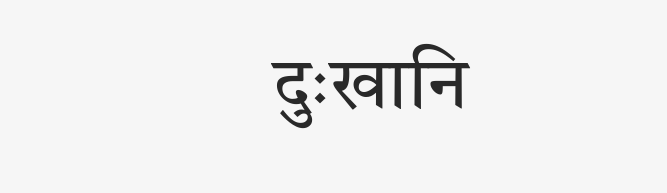दुःखानि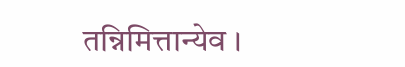तन्निमित्तान्येव ।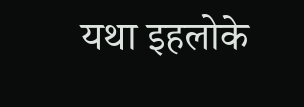यथा इहलोके